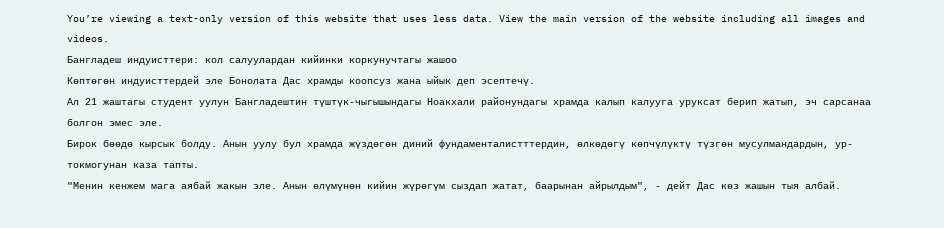You’re viewing a text-only version of this website that uses less data. View the main version of the website including all images and videos.
Бангладеш индуисттери: кол салуулардан кийинки коркунучтагы жашоо
Көптөгөн индуисттердей эле Бонолата Дас храмды коопсуз жана ыйык деп эсептечү.
Ал 21 жаштагы студент уулун Бангладештин түштүк-чыгышындагы Ноакхали районундагы храмда калып калууга уруксат берип жатып, эч сарсанаа болгон эмес эле.
Бирок бөөдө кырсык болду. Анын уулу бул храмда жүздөгөн диний фундаменталистттердин, өлкөдөгү көпчүлүктү түзгөн мусулмандардын, ур-токмогунан каза тапты.
"Менин кенжем мага аябай жакын эле. Анын өлүмүнөн кийин жүрөгүм сыздап жатат, баарынан айрылдым", - дейт Дас көз жашын тыя албай.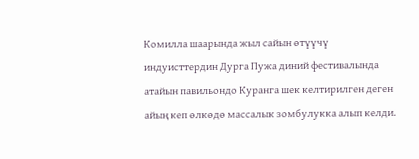Комилла шаарында жыл сайын өтүүчү индуисттердин Дурга Пужа диний фестивалында атайын павильондо Куранга шек келтирилген деген айың кеп өлкөдө массалык зомбулукка алып келди.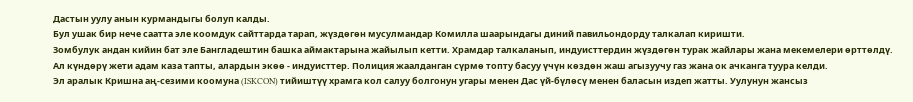Дастын уулу анын курмандыгы болуп калды.
Бул ушак бир нече саатта эле коомдук сайттарда тарап, жүздөгөн мусулмандар Комилла шаарындагы диний павильондорду талкалап киришти.
Зомбулук андан кийин бат эле Бангладештин башка аймактарына жайылып кетти. Храмдар талкаланып, индуисттердин жүздөгөн турак жайлары жана мекемелери өрттөлдү.
Ал күндөрү жети адам каза тапты, алардын экөө - индуисттер. Полиция жаалданган сүрмө топту басуу үчүн көздөн жаш агызуучу газ жана ок ачканга туура келди.
Эл аралык Кришна аң-сезими коомуна (ISKCON) тийиштүү храмга кол салуу болгонун угары менен Дас үй-бүлөсү менен баласын издеп жатты. Уулунун жансыз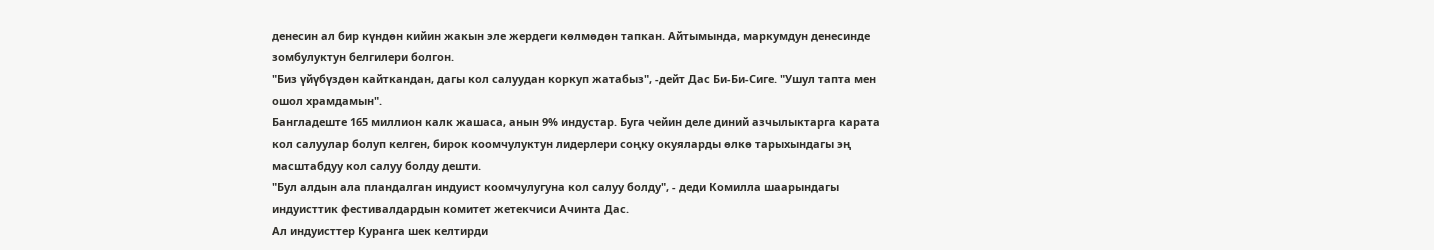денесин ал бир күндөн кийин жакын эле жердеги көлмөдөн тапкан. Айтымында, маркумдун денесинде зомбулуктун белгилери болгон.
"Биз үйүбүздөн кайткандан, дагы кол салуудан коркуп жатабыз", -дейт Дас Би-Би-Сиге. "Ушул тапта мен ошол храмдамын".
Бангладеште 165 миллион калк жашаса, анын 9% индустар. Буга чейин деле диний азчылыктарга карата кол салуулар болуп келген, бирок коомчулуктун лидерлери соңку окуяларды өлкө тарыхындагы эң масштабдуу кол салуу болду дешти.
"Бул алдын ала пландалган индуист коомчулугуна кол салуу болду", - деди Комилла шаарындагы индуисттик фестивалдардын комитет жетекчиси Ачинта Дас.
Ал индуисттер Куранга шек келтирди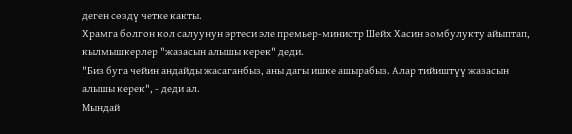деген сөздү четке какты.
Храмга болгон кол салуунун эртеси эле премьер-министр Шейх Хасин зомбулукту айыптап, кылмышкерлер "жазасын алышы керек" деди.
"Биз буга чейин андайды жасаганбыз, аны дагы ишке ашырабыз. Алар тийиштүү жазасын алышы керек", - деди ал.
Мындай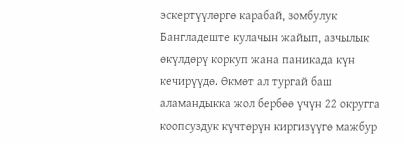эскертүүлөргө карабай, зомбулук Бангладеште кулачын жайып, азчылык өкүлдөрү коркуп жана паникада күн кечирүүдө. Өкмөт ал тургай баш аламандыкка жол бербөө үчүн 22 округга коопсуздук күчтөрүн киргизүүгө мажбур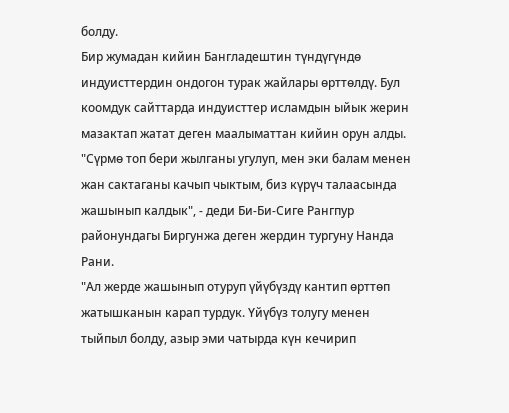болду.
Бир жумадан кийин Бангладештин түндүгүндө индуисттердин ондогон турак жайлары өрттөлдү. Бул коомдук сайттарда индуисттер исламдын ыйык жерин мазактап жатат деген маалыматтан кийин орун алды.
"Сүрмө топ бери жылганы угулуп, мен эки балам менен жан сактаганы качып чыктым, биз күрүч талаасында жашынып калдык", - деди Би-Би-Сиге Рангпур районундагы Биргунжа деген жердин тургуну Нанда Рани.
"Ал жерде жашынып отуруп үйүбүздү кантип өрттөп жатышканын карап турдук. Үйүбүз толугу менен тыйпыл болду, азыр эми чатырда күн кечирип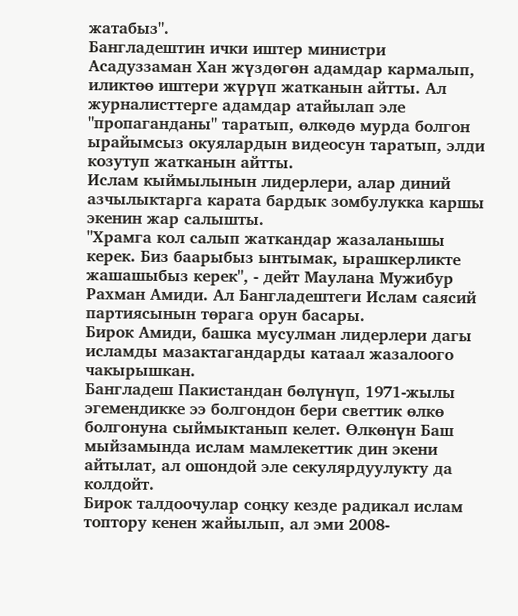жатабыз".
Бангладештин ички иштер министри Асадуззаман Хан жүздөгөн адамдар кармалып, иликтөө иштери жүрүп жатканын айтты. Ал журналисттерге адамдар атайылап эле "пропаганданы" таратып, өлкөдө мурда болгон ырайымсыз окуялардын видеосун таратып, элди козутуп жатканын айтты.
Ислам кыймылынын лидерлери, алар диний азчылыктарга карата бардык зомбулукка каршы экенин жар салышты.
"Храмга кол салып жаткандар жазаланышы керек. Биз баарыбыз ынтымак, ырашкерликте жашашыбыз керек", - дейт Маулана Мужибур Рахман Амиди. Ал Бангладештеги Ислам саясий партиясынын төрага орун басары.
Бирок Амиди, башка мусулман лидерлери дагы исламды мазактагандарды катаал жазалоого чакырышкан.
Бангладеш Пакистандан бөлүнүп, 1971-жылы эгемендикке ээ болгондон бери светтик өлкө болгонуна сыймыктанып келет. Өлкөнүн Баш мыйзамында ислам мамлекеттик дин экени айтылат, ал ошондой эле секулярдуулукту да колдойт.
Бирок талдоочулар соңку кезде радикал ислам топтору кенен жайылып, ал эми 2008-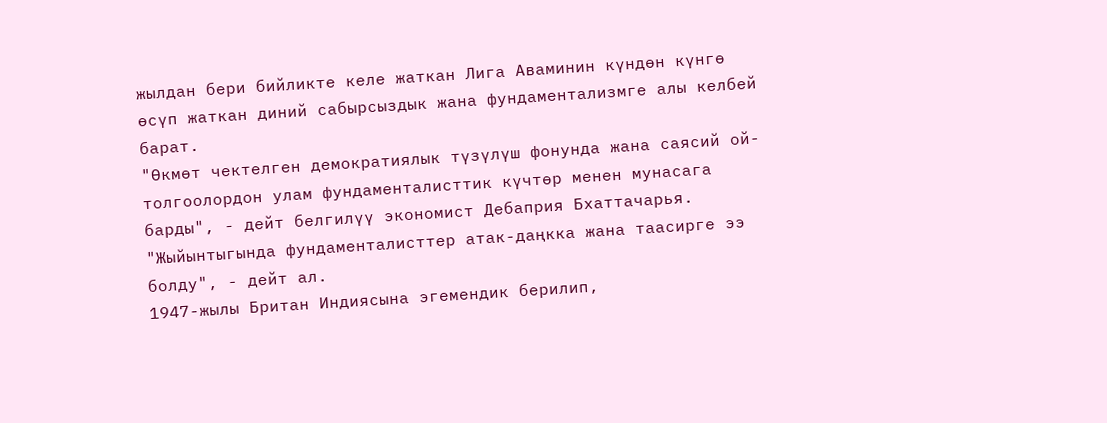жылдан бери бийликте келе жаткан Лига Аваминин күндөн күнгө өсүп жаткан диний сабырсыздык жана фундаментализмге алы келбей барат.
"Өкмөт чектелген демократиялык түзүлүш фонунда жана саясий ой-толгоолордон улам фундаменталисттик күчтөр менен мунасага барды", - дейт белгилүү экономист Дебаприя Бхаттачарья.
"Жыйынтыгында фундаменталисттер атак-даңкка жана таасирге ээ болду", - дейт ал.
1947-жылы Британ Индиясына эгемендик берилип,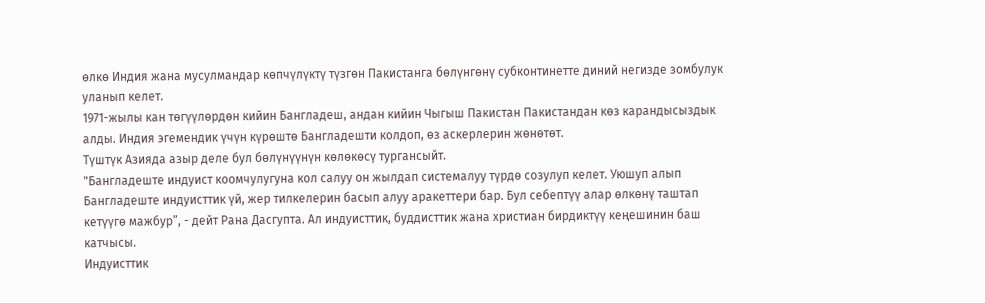өлкө Индия жана мусулмандар көпчүлүктү түзгөн Пакистанга бөлүнгөнү субконтинетте диний негизде зомбулук уланып келет.
1971-жылы кан төгүүлөрдөн кийин Бангладеш, андан кийин Чыгыш Пакистан Пакистандан көз карандысыздык алды. Индия эгемендик үчүн күрөштө Бангладешти колдоп, өз аскерлерин жөнөтөт.
Түштүк Азияда азыр деле бул бөлүнүүнүн көлөкөсү тургансыйт.
"Бангладеште индуист коомчулугуна кол салуу он жылдап системалуу түрдө созулуп келет. Уюшуп алып Бангладеште индуисттик үй, жер тилкелерин басып алуу аракеттери бар. Бул себептүү алар өлкөнү таштап кетүүгө мажбур”, - дейт Рана Дасгупта. Ал индуисттик, буддисттик жана христиан бирдиктүү кеңешинин баш катчысы.
Индуисттик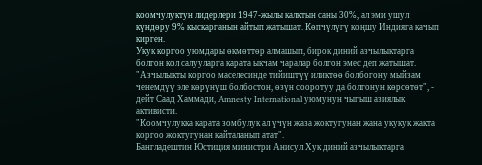коомчулуктун лидерлери 1947-жылы калктын саны 30%, ал эми ушул күндөру 9% кыскарганын айтып жатышат. Көпчүлүгү коңшу Индияга качып кирген.
Укук коргоо уюмдары өкмөттөр алмашып, бирок диний азчылыктарга болгон кол салууларга карата ыкчам чаралар болгон эмес деп жатышат.
"Азчылыкты коргоо маселесинде тийиштүү иликтөө болбогону мыйзам ченемдүү эле көрүнүш болбостон, өзүн сооротуу да болгонун көрсөтөт", - дейт Саад Хаммади, Amnesty International уюмунун чыгыш азиялык активисти.
"Коомчулукка карата зомбулук ал үчүн жаза жоктугунан жана укукук жакта коргоо жоктугунан кайталанып атат".
Бангладештин Юстиция министри Анисул Хук диний азчылыктарга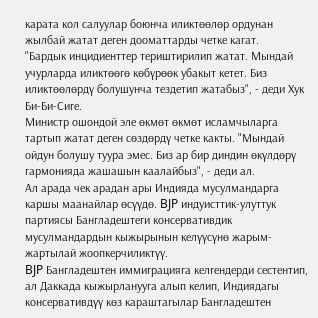карата кол салуулар боюнча иликтөөлөр ордунан жылбай жатат деген дооматтарды четке кагат.
"Бардык инцидиенттер териштирилип жатат. Мындай учурларда иликтөөгө көбүрөөк убакыт кетет. Биз иликтөөлөрдү болушунча тездетип жатабыз", - деди Хук Би-Би-Сиге.
Министр ошондой эле өкмөт өкмөт исламчыларга тартып жатат деген сөздөрдү четке какты. "Мындай ойдун болушу туура эмес. Биз ар бир диндин өкүлдөрү гармонияда жашашын каалайбыз", - деди ал.
Ал арада чек арадан ары Индияда мусулмандарга каршы маанайлар өсүүдө. BJP индуисттик-улуттук партиясы Бангладештеги консервативдик мусулмандардын кыжырынын келүүсүнө жарым-жартылай жоопкерчиликтүү.
BJP Бангладештен иммиграцияга келгендерди сестентип, ал Даккада кыжырланууга алып келип, Индиядагы консервативдүү көз караштагылар Бангладештен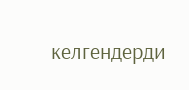келгендерди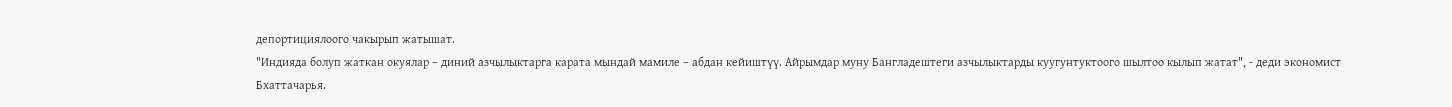депортициялоого чакырып жатышат.
"Индияда болуп жаткан окуялар – диний азчылыктарга карата мындай мамиле – абдан кейиштүү. Айрымдар муну Бангладештеги азчылыктарды куугунтуктоого шылтоо кылып жатат", - деди экономист Бхаттачарья.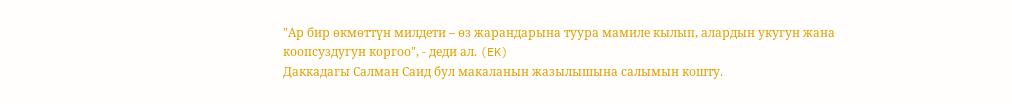"Ар бир өкмөттүн милдети – өз жарандарына туура мамиле кылып, алардын укугун жана коопсуздугун коргоо", - деди ал. (EK)
Даккадагы Салман Саид бул макаланын жазылышына салымын кошту.